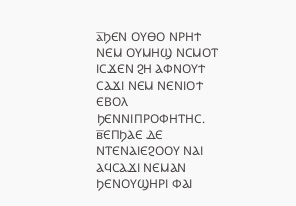ⲁ̅ϦⲈⲚ ⲞⲨⲐⲞ ⲚⲢⲎϮ ⲚⲈⲘ ⲞⲨⲘⲎϢ ⲚⲤⲘⲞⲦ ⲒⲤϪⲈⲚ ϨⲎ ⲀⲪⲚⲞⲨϮ ⲤⲀϪⲒ ⲚⲈⲘ ⲚⲈⲚⲒⲞϮ ⲈⲂⲞⲖ ϦⲈⲚⲚⲒⲠⲢⲞⲪⲎⲦⲎⲤ.
ⲃ̅ⲈⲠϦⲀⲈ ⲆⲈ ⲚⲦⲈⲚⲀⲒⲈϨⲞⲞⲨ ⲚⲀⲒ ⲀϤⲤⲀϪⲒ ⲚⲈⲘⲀⲚ ϦⲈⲚⲞⲨϢⲎⲢⲒ ⲪⲀⲒ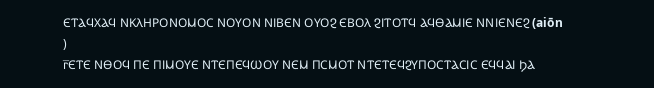ⲈⲦⲀϤⲬⲀϤ ⲚⲔⲖⲎⲢⲞⲚⲞⲘⲞⲤ ⲚⲞⲨⲞⲚ ⲚⲒⲂⲈⲚ ⲞⲨⲞϨ ⲈⲂⲞⲖ ϨⲒⲦⲞⲦϤ ⲀϤⲐⲀⲘⲒⲈ ⲚⲚⲒⲈⲚⲈϨ (aiōn )
ⲅ̅ⲈⲦⲈ ⲚⲐⲞϤ ⲠⲈ ⲠⲒⲘⲞⲨⲈ ⲚⲦⲈⲠⲈϤⲰⲞⲨ ⲚⲈⲘ ⲠⲤⲘⲞⲦ ⲚⲦⲈⲦⲈϤϨⲨⲠⲞⲤⲦⲀⲤⲒⲤ ⲈϤϤⲀⲒ ϦⲀ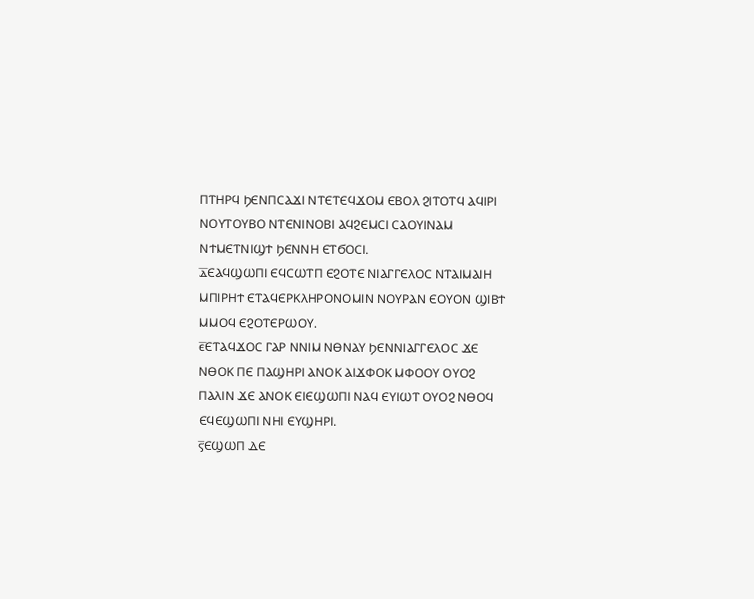ⲠⲦⲎⲢϤ ϦⲈⲚⲠⲤⲀϪⲒ ⲚⲦⲈⲦⲈϤϪⲞⲘ ⲈⲂⲞⲖ ϨⲒⲦⲞⲦϤ ⲀϤⲒⲢⲒ ⲚⲞⲨⲦⲞⲨⲂⲞ ⲚⲦⲈⲚⲒⲚⲞⲂⲒ ⲀϤϨⲈⲘⲤⲒ ⲤⲀⲞⲨⲒⲚⲀⲘ ⲚϮⲘⲈⲦⲚⲒϢϮ ϦⲈⲚⲚⲎ ⲈⲦϬⲞⲤⲒ.
ⲇ̅ⲈⲀϤϢⲰⲠⲒ ⲈϤⲤⲰⲦⲠ ⲈϨⲞⲦⲈ ⲚⲒⲀⲄⲄⲈⲖⲞⲤ ⲚⲦⲀⲒⲘⲀⲒⲎ ⲘⲠⲒⲢⲎϮ ⲈⲦⲀϤⲈⲢⲔⲖⲎⲢⲞⲚⲞⲘⲒⲚ ⲚⲞⲨⲢⲀⲚ ⲈⲞⲨⲞⲚ ϢⲒⲂϮ ⲘⲘⲞϤ ⲈϨⲞⲦⲈⲢⲰⲞⲨ.
ⲉ̅ⲈⲦⲀϤϪⲞⲤ ⲄⲀⲢ ⲚⲚⲒⲘ ⲚⲐⲚⲀⲨ ϦⲈⲚⲚⲒⲀⲄⲄⲈⲖⲞⲤ ϪⲈ ⲚⲐⲞⲔ ⲠⲈ ⲠⲀϢⲎⲢⲒ ⲀⲚⲞⲔ ⲀⲒϪⲪⲞⲔ ⲘⲪⲞⲞⲨ ⲞⲨⲞϨ ⲠⲀⲖⲒⲚ ϪⲈ ⲀⲚⲞⲔ ⲈⲒⲈϢⲰⲠⲒ ⲚⲀϤ ⲈⲨⲒⲰⲦ ⲞⲨⲞϨ ⲚⲐⲞϤ ⲈϤⲈϢⲰⲠⲒ ⲚⲎⲒ ⲈⲨϢⲎⲢⲒ.
ⲋ̅ⲈϢⲰⲠ ⲆⲈ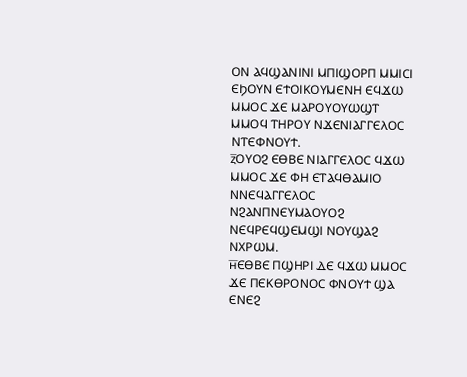ⲞⲚ ⲀϤϢⲀⲚⲒⲚⲒ ⲘⲠⲒϢⲞⲢⲠ ⲘⲘⲒⲤⲒ ⲈϦⲞⲨⲚ ⲈϮⲞⲒⲔⲞⲨⲘⲈⲚⲎ ⲈϤϪⲰ ⲘⲘⲞⲤ ϪⲈ ⲘⲀⲢⲞⲨⲞⲨⲰϢⲦ ⲘⲘⲞϤ ⲦⲎⲢⲞⲨ ⲚϪⲈⲚⲒⲀⲄⲄⲈⲖⲞⲤ ⲚⲦⲈⲪⲚⲞⲨϮ.
ⲍ̅ⲞⲨⲞϨ ⲈⲐⲂⲈ ⲚⲒⲀⲄⲄⲈⲖⲞⲤ ϤϪⲰ ⲘⲘⲞⲤ ϪⲈ ⲪⲎ ⲈⲦⲀϤⲐⲀⲘⲒⲞ ⲚⲚⲈϤⲀⲄⲄⲈⲖⲞⲤ ⲚϨⲀⲚⲠⲚⲈⲨⲘⲀⲞⲨⲞϨ ⲚⲈϤⲢⲈϤϢⲈⲘϢⲒ ⲚⲞⲨϢⲀϨ ⲚⲬⲢⲰⲘ.
ⲏ̅ⲈⲐⲂⲈ ⲠϢⲎⲢⲒ ⲆⲈ ϤϪⲰ ⲘⲘⲞⲤ ϪⲈ ⲠⲈⲔⲐⲢⲞⲚⲞⲤ ⲪⲚⲞⲨϮ ϢⲀ ⲈⲚⲈϨ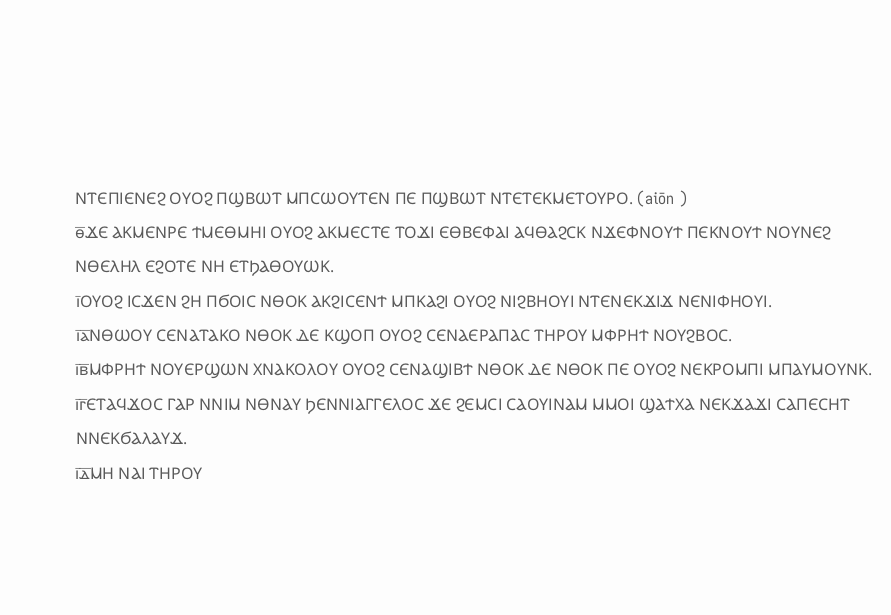ⲚⲦⲈⲠⲒⲈⲚⲈϨ ⲞⲨⲞϨ ⲠϢⲂⲰⲦ ⲘⲠⲤⲰⲞⲨⲦⲈⲚ ⲠⲈ ⲠϢⲂⲰⲦ ⲚⲦⲈⲦⲈⲔⲘⲈⲦⲞⲨⲢⲞ. (aiōn )
ⲑ̅ϪⲈ ⲀⲔⲘⲈⲚⲢⲈ ϮⲘⲈⲐⲘⲎⲒ ⲞⲨⲞϨ ⲀⲔⲘⲈⲤⲦⲈ ⲦⲞϪⲒ ⲈⲐⲂⲈⲪⲀⲒ ⲀϤⲐⲀϨⲤⲔ ⲚϪⲈⲪⲚⲞⲨϮ ⲠⲈⲔⲚⲞⲨϮ ⲚⲞⲨⲚⲈϨ ⲚⲐⲈⲖⲎⲖ ⲈϨⲞⲦⲈ ⲚⲎ ⲈⲦϦⲀⲐⲞⲨⲰⲔ.
ⲓ̅ⲞⲨⲞϨ ⲒⲤϪⲈⲚ ϨⲎ ⲠϬⲞⲒⲤ ⲚⲐⲞⲔ ⲀⲔϨⲒⲤⲈⲚϮ ⲘⲠⲔⲀϨⲒ ⲞⲨⲞϨ ⲚⲒϨⲂⲎⲞⲨⲒ ⲚⲦⲈⲚⲈⲔϪⲒϪ ⲚⲈⲚⲒⲪⲎⲞⲨⲒ.
ⲓ̅ⲁ̅ⲚⲐⲰⲞⲨ ⲤⲈⲚⲀⲦⲀⲔⲞ ⲚⲐⲞⲔ ⲆⲈ ⲔϢⲞⲠ ⲞⲨⲞϨ ⲤⲈⲚⲀⲈⲢⲀⲠⲀⲤ ⲦⲎⲢⲞⲨ ⲘⲪⲢⲎϮ ⲚⲞⲨϨⲂⲞⲤ.
ⲓ̅ⲃ̅ⲘⲪⲢⲎϮ ⲚⲞⲨⲈⲢϢⲰⲚ ⲬⲚⲀⲔⲞⲖⲞⲨ ⲞⲨⲞϨ ⲤⲈⲚⲀϢⲒⲂϮ ⲚⲐⲞⲔ ⲆⲈ ⲚⲐⲞⲔ ⲠⲈ ⲞⲨⲞϨ ⲚⲈⲔⲢⲞⲘⲠⲒ ⲘⲠⲀⲨⲘⲞⲨⲚⲔ.
ⲓ̅ⲅ̅ⲈⲦⲀϤϪⲞⲤ ⲄⲀⲢ ⲚⲚⲒⲘ ⲚⲐⲚⲀⲨ ϦⲈⲚⲚⲒⲀⲄⲄⲈⲖⲞⲤ ϪⲈ ϨⲈⲘⲤⲒ ⲤⲀⲞⲨⲒⲚⲀⲘ ⲘⲘⲞⲒ ϢⲀϮⲬⲀ ⲚⲈⲔϪⲀϪⲒ ⲤⲀⲠⲈⲤⲎⲦ ⲚⲚⲈⲔϬⲀⲖⲀⲨϪ.
ⲓ̅ⲇ̅ⲘⲎ ⲚⲀⲒ ⲦⲎⲢⲞⲨ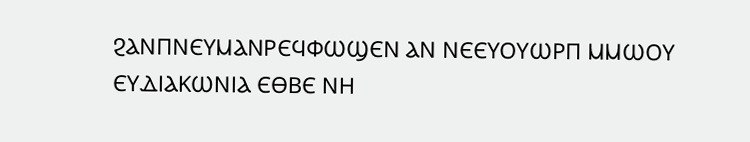ϨⲀⲚⲠⲚⲈⲨⲘⲀⲚⲢⲈϤⲪⲰϢⲈⲚ ⲀⲚ ⲚⲈⲈⲨⲞⲨⲰⲢⲠ ⲘⲘⲰⲞⲨ ⲈⲨⲆⲒⲀⲔⲰⲚⲒⲀ ⲈⲐⲂⲈ ⲚⲎ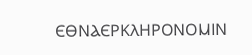ⲈⲐⲚⲀⲈⲢⲔⲖⲎⲢⲞⲚⲞⲘⲒⲚ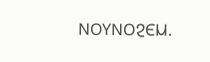ⲚⲞⲨⲚⲞϨⲈⲘ.